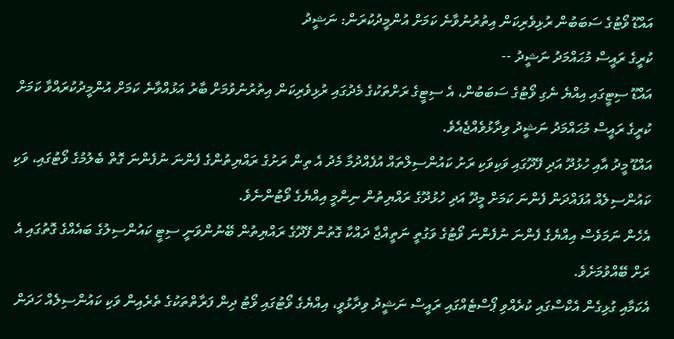އައްޑޫ ވޯޓުގެ ސަބަބުން ރުޅިވެރިކަން އިތުރުނުވާނެ ކަމަށް އުންމީދުކުރަން: ނަޝީދު
ކުރީގެ ރައީސް މުޙައްމަދު ނަޝީދު --
އައްޑޫ ސިޓީގައި އިއްޔެ ނެގި ވޯޓުގެ ސަބަބުން، އެ ސިޓީގެ ރަށްތަކުގެ މެދުގައި ރުޅިވެރިކަން އިތުރުނުވުމަށް ބާރު އަޅުއްވާނެ ކަމަށް އުންމީދުކުރައްވާ ކަމަށް ކުރީގެ ރައީސް މުޙައްމަދު ނަޝީދު ވިދާޅުވެއްޖެއެވެ.
އައްޑޫ މީދު އާއި ހުޅުދޫ އަދި ފޭދޫގައި ވަކިވަކި ރަށު ކައުންސިލްތައް އުފެއްދުމާ މެދު އެ ތިން ރަށުގެ ރައްޔިތުންގެ ފެންނަ ނުފެންނަ ގޮތް ބެލުމުގެ ވޯޓުގައި، ވަކި ކައުންސިލެއް އުފައްދަން ފެންނަ ކަމަށް މީދޫ އަދި ހުޅުދޫގެ ރައްޔިތުން ނިންމީ އިއްޔެގެ ވޯޓުންނެވެ.
އެހެން ނަމަވެސް އިއްޔެގެ ފެންނަ ނުފެންނަ ވޯޓުގެ ވަގުތީ ނަތީއްޖާ ދައްކާ ގޮތުން ފޭދޫގެ ރައްޔިތުން ބޭނުންވަނީ ސިޓީ ކައުންސިލުގެ ބައެއްގެ ގޮތުގައި އެ ރަށް ބޭއްވުމަށެވެ.
އެކަމާއި ގުޅިގެން އެކްސްގައި ކުރެއްވި ޕޯސްޓެއްގައި ރައީސް ނަޝީދު ވިދާޅުވީ، އިއްޔެގެ ވޯޓުގައި ވޯޓު ދިން ފަރާތްތަކުގެ ތެރެއިން ވަކި ކައުންސިލެއް ހަދަން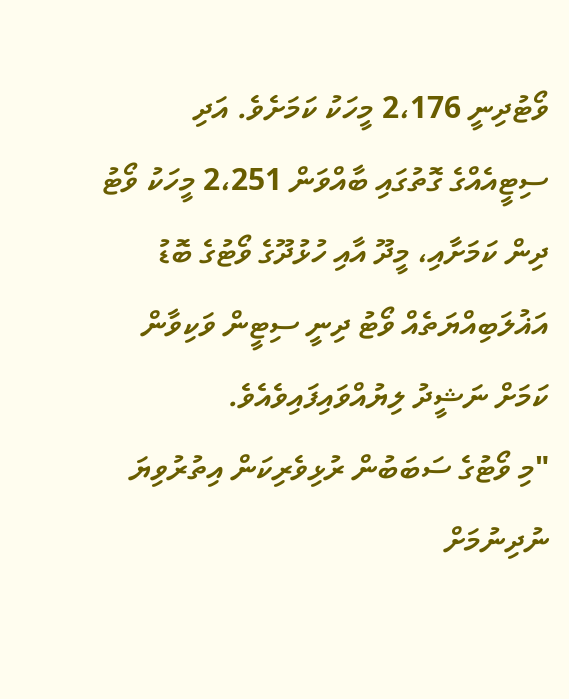ވޯޓުދިނީ 2،176 މީހަކު ކަމަށެވެ. އަދި ސިޓީއެއްގެ ގޮތުގައި ބާއްވަން 2،251 މީހަކު ވޯޓު ދިން ކަމަށާއި، މީދޫ އާއި ހުޅުދޫގެ ވޯޓުގެ ބޮޑު އަޣުލަބިއްޔަތެއް ވޯޓު ދިނީ ސިޓީން ވަކިވާން ކަމަށް ނަޝީދު ލިޔުއްވައިފައިވެއެވެ.
"މި ވޯޓުގެ ސަބަބުން ރުޅިވެރިކަން އިތުރުވިޔަ ނުދިނުމަށް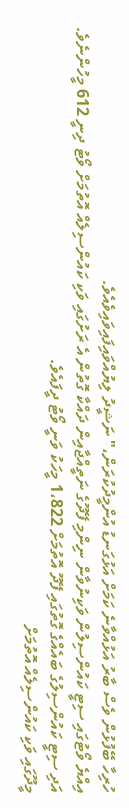ހުރިހާ ބޭފުޅުން ވެސް ބާރު އަޅުއްވާނެ ކަމަށް އަޅުގަނޑު އުންމީދުކުރަން،" ނަޝީދު ލިޔުއްވައިފައިވައިވެއެވެ.
އިއްޔެ ވޯޓުގައި ސިޓީ ކައުންސިލުން ވަކިނުވާން ނިންމި ފޭދޫގެ ނަތީއްޖާއިން ދައްކާ ގޮތުން އެ ރަށުގައި ވަކި ކައުންސިލެއް އޮތުމަށް ވޯޓު ދިނީ 612 މީހުންނެވެ. އަދި ސިޓީ ކައުންސިލުގެ ބައެއްގެ ގޮތުގައި ފޭދޫ އޮތުމަށް 1،822 މީހަކު ވަނީ ވޯޓު ދީފައެވެ.
މީދޫގައި ވަކި ކައުންސިލެއް އޮތުމަށް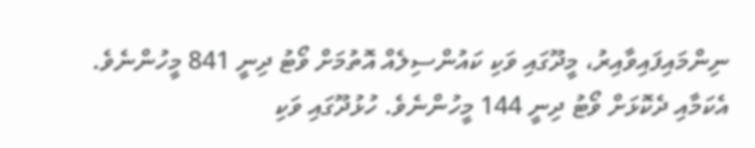ނިންމައިފައިވާއިރު، މީދޫގައި ވަކި ކައުންސިލެއް އޮތުމަށް ވޯޓު ދިނީ 841 މީހުންނެވެ. އެކަމާއި ދެކޮޅަށް ވޯޓު ދިނީ 144 މީހުންނެވެ. ހުޅުދޫގައި ވަކި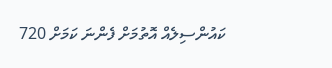ކައުންސިލެއް އޮތުމަށް ފެންނަ ކަމަށް 720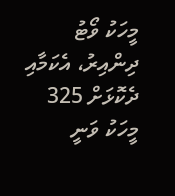މީހަކު ވޯޓު ދިންއިރު، އެކަމާއި ދެކޮޅަށް 325 މީހަކު ވަނީ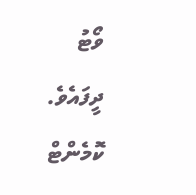ވޯޓު ދީފައެވެ.
ކޮމެންޓް